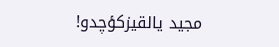مجید یالقیزکؤچدو!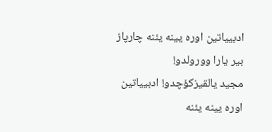ادبییاتین اوره یینه یئنه چارپاز بیر یارا وورولدو!
مجید یالقیزکؤچدو! ادبییاتین اوره یینه یئنه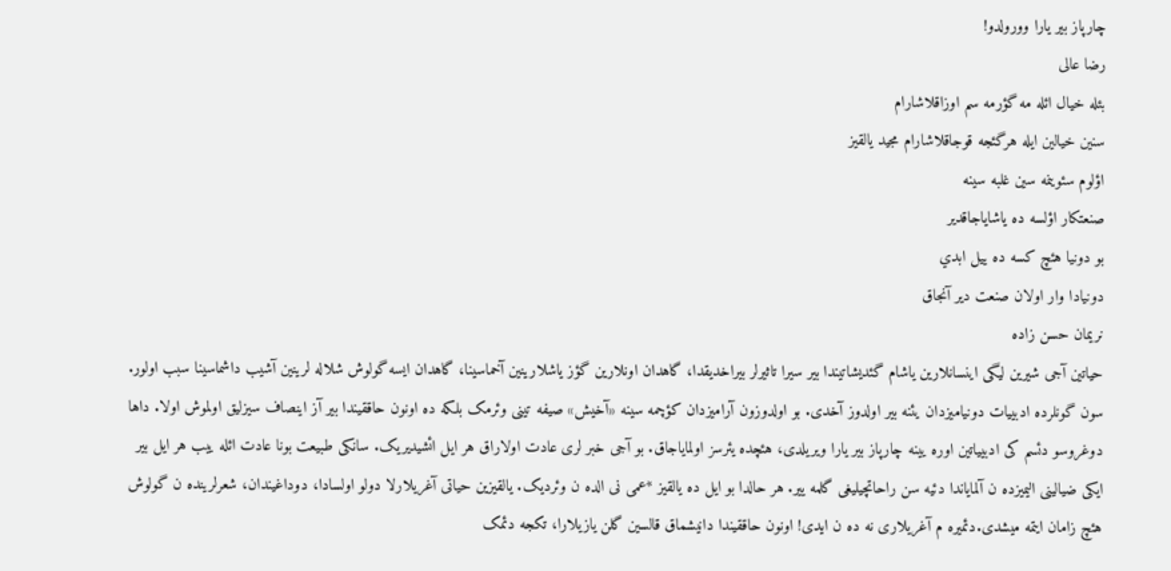چارپاز بیر یارا وورولدو!
رضا عالی
بئله خیال ائله مه گؤرمه سم اوزاقلاشارام
سنین خیالین ایله هرگئجه قوجاقلاشارام مجيد يالقيز
اؤلوم سئوينمه سين غلبه سينه
صنعتكار اؤلسه ده ياشاياجاقدير
بو دونيا هئچ كسه ده ييل ابدي
دونيادا وار اولان صنعت دير آنجاق
نريمان حسن زاده
حیاتین آجی شیرین لیگی اینسانلارین یاشام گئدیشاتیندا بیر سیرا تاثیرلر بیراخدیقدا، گاهدان اونلارین گؤز یاشلارینین آخماسینا، گاهدان ایسه گولوش شلاله لرینین آشیب داشماسینا سبب اولور. سون گونلرده ادبییات دونیامیزدان یئنه بیر اولدوز آخدی. بو اولدوزون آرامیزدان کؤچمه سینه «آخیش» صیفه تینی وئرمک بلکه ده اونون حاققیندا بیر آز اینصاف سیزلیق اولموش اولا. داها دوغروسو دئسم کی ادبییاتین اوره یینه چارپاز بیر یارا ویریلدی، هئچده یئرسز اولمایاجاق. بو آجی خبر لری عادت اولاراق هر ایل ائشیدیریک. سانکی طبیعت بونا عادت ائله ییب هر ایل بیر ایکی ضیالینی الیمیزده ن آلمایاندا دئیه سن راحاتچیلیغی گلمه ییر. هر حالدا بو ایل ده یالقیز *عمی نی الده ن وئردیک. یالقیزین حیاتی آغریلارلا دولو اولسادا، دوداغیندان، شعرلرینده ن گولوش هئچ زامان ایتمه میشدی.دئمیره م آغریلاری نه ده ن ایدی! اونون حاققیندا دانیشماق قالسین گلن یازیلارا، تکجه دئمک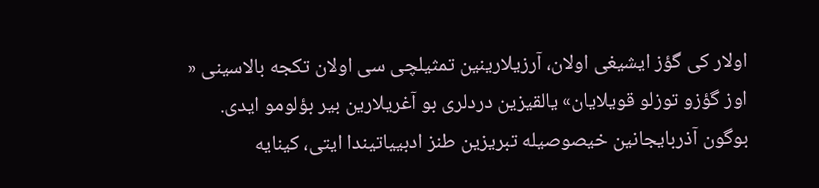اولار کی گؤز ایشیغی اولان، آرزیلارینین تمثیلچی سی اولان تکجه بالاسینی « اوز گؤزو توزلو قویلایان» یالقیزین دردلری بو آغریلارین بیر بؤلومو ایدی.
بوگون آذربایجانین خیصوصیله تبریزین طنز ادبییاتیندا ایتی، کینایه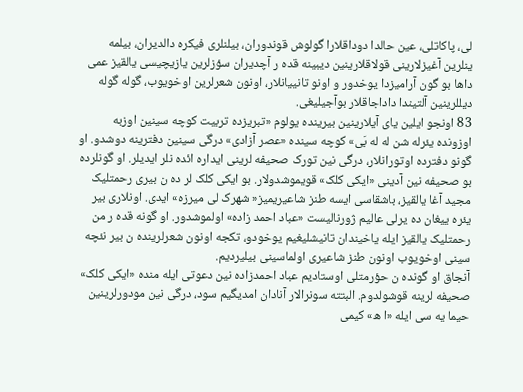لی، پاکاتلی، عین حالدا دوداقلارا گولوش قوندوران، بیلنلری فیکره دالدیران، بیلمه ینلرین آغیزلارینی قولاقلارینین دیبینه قده ر آچدیران سؤزلرین یازیچیسی یالقیز عمی داها بو گون آرامیزدا یوخدور و اونو تانییانلار، اونون شعرلرین اوخویوب، گوله گوله دیللرینین آلتیندا داداجاقلار بوآجیلیغی.
83 اونجو ایلین یای آیلارینین بیرینده یولوم «تبریزده تربیت کوچه سینین اوزبه اوزونده یئرله شن له له بَی» کوچه سینده «عصر آزادی» درگی سینین دفترینه دوشدو. او گونو دفترده اوتورانلار، درگی نین تورک صحیفه لرینی ایداره ائده نلر ایدیلر. او گونلرده بو صحیفه نین آدینی «ایکی کلک» قویموشدولار. بو ایکی کلک لر ده ن بیری رحمتلیک مجید آغا یالقیز، باشقاسی ایسه طنز شاعیریمیز« شهرک لی میرزه» ایدی. اونلاری بیر یئره ییغان ده یرلی عالیم ژورنالیست «عباد احمد زاده» اولموشدور. او گونه قده ر من رحمتلیک یالقیز ایله یاخیندان تانیشلیغیم یوخودو، تکجه اونون شعرلرینده ن بیر نئچه سینی اوخویوب اونون طنز شاعیری اولماسینی بیلیردیم.
آنجاق او گونده ن حؤرمتلی اوستادیم عباد احمدزاده نین دعوتی ایله منده «ایکی کلک» صحیفه لرینه قوشولدوم. البتته سونرالار آنادان امدیگیم سود، درگی نین مودورلرینین حیما یه سی ایله «ا ه» کیمی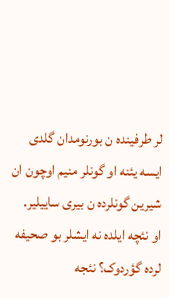لر طرفینده ن بورنومدان گلدی ایسه یئنه او گونلر منیم اوچون ان شیرین گونلرده ن بیری ساییلیر.
او نئچه ایلده نه ایشلر بو صحیفه لرده گؤردوک؟ نئجه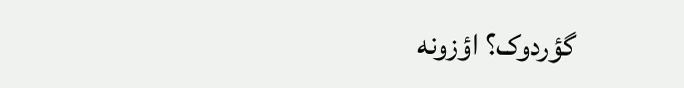گؤردوک؟ اؤزونه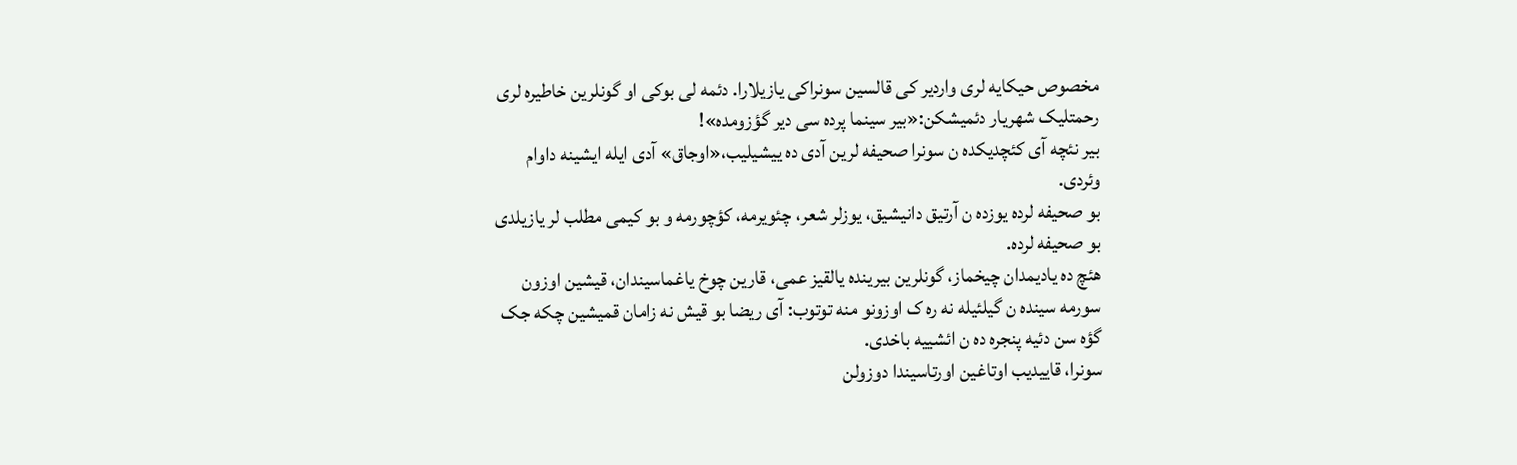مخصوص حیکایه لری واردیر کی قالسین سونراکی یازیلارا. دئمه لی بوکی او گونلرین خاطیره لری رحمتلیک شهریار دئمیشکن:«بیر سینما پرده سی دیر گؤزومده»!
بیر نئچه آی کئچدیکده ن سونرا صحیفه لرین آدی ده ییشیلیب،«اوجاق» آدی ایله ایشینه داوام وئردی.
بو صحیفه لرده یوزده ن آرتیق دانیشیق، یوزلر شعر، چئویرمه، کؤچورمه و بو کیمی مطلب لر یازیلدی بو صحیفه لرده.
هئچ ده یادیمدان چیخماز، گونلرین بیرینده یالقیز عمی، قارین چوخ یاغماسیندان، قیشین اوزون سورمه سینده ن گیلئیله نه ره ک اوزونو منه توتوب: آی ریضا بو قیش نه زامان قمیشین چکه جک گؤه سن دئیه پنجره ده ن ائشییه باخدی.
سونرا، قاییدیب اوتاغین اورتاسیندا دوزولن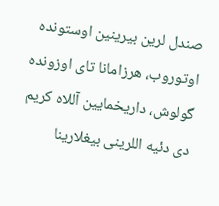صندل لرین بیرینین اوستونده اوتوروب، هرزامانا تای اوزونده گولوش، داریخمایین آللاه کریم دی دئیه اللرینی بیغلارینا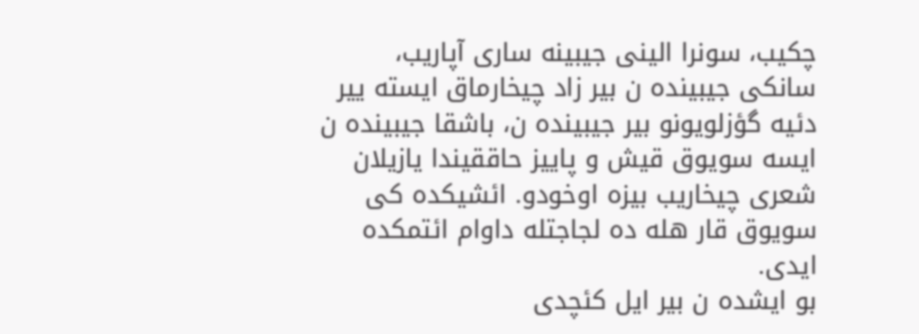چکیب، سونرا الینی جیبینه ساری آپاریب، سانکی جیبینده ن بیر زاد چیخارماق ایسته ییر دئیه گؤزلویونو بیر جیبینده ن، باشقا جیبینده ن ایسه سویوق قیش و پاییز حاققیندا یازیلان شعری چیخاریب بیزه اوخودو. ائشیکده کی سویوق قار هله ده لجاجتله داوام ائتمکده ایدی.
بو ایشده ن بیر ایل کئچدی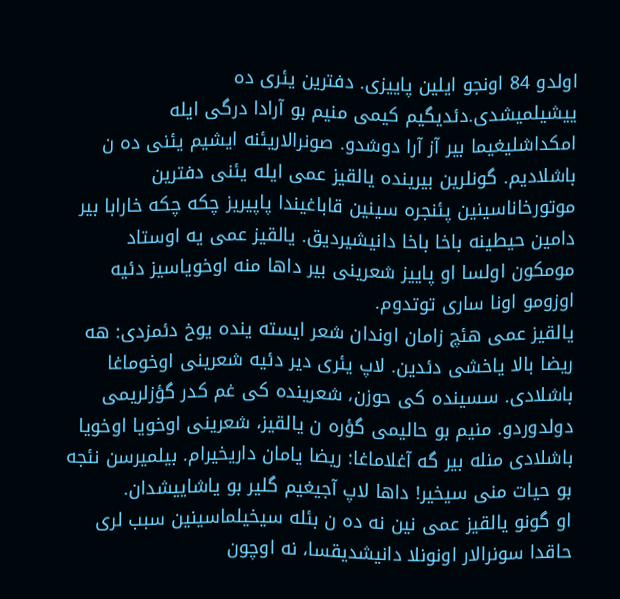اولدو 84 اونجو ایلین پاییزی. دفترین یئری ده ییشیلمیشدی.دئدیگیم کیمی منیم بو آرادا درگی ایله امکداشلیغیما بیر آز آرا دوشدو. صونرالاریئنه ایشیم یئنی ده ن باشلادیم. گونلرین بیرینده یالقیز عمی ایله یئنی دفترین موتورخاناسینین پئنجره سینین قاباغیندا پاپیریز چکه چکه خارابا بیر دامین حیطینه باخا باخا دانیشیردیق. یالقیز عمی یه اوستاد مومکون اولسا او پاییز شعرینی بیر داها منه اوخویاسیز دئیه اوزومو اونا ساری توتدوم.
یالقیز عمی هئچ زامان اوندان شعر ایسته ینده یوخ دئمزدی: هه ریضا بالا یاخشی دئدین. لاپ یئری دیر دئیه شعرینی اوخوماغا باشلادی. سسینده کی حوزن، شعرینده کی غم کدر گؤزلریمی دولدوردو. منیم بو حالیمی گؤره ن یالقیز، شعرینی اوخویا اوخویا باشلادی منله بیر گه آغلاماغا: ریضا یامان داریخیرام. بیلمیرسن نئجه بو حیات منی سیخیر! داها لاپ آجیغیم گلیر بو یاشاییشدان.
او گونو یالقیز عمی نین نه ده ن بئله سیخیلماسینین سبب لری حاقدا سونرالار اونونلا دانیشدیقسا، نه اوچون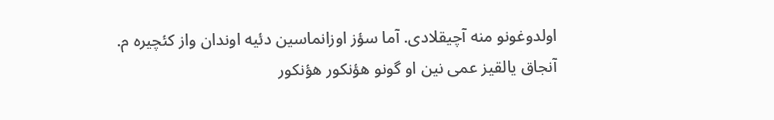اولدوغونو منه آچیقلادی. آما سؤز اوزانماسین دئیه اوندان واز کئچیره م.
آنجاق یالقیز عمی نین او گونو هؤنکور هؤنکور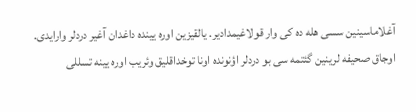آغلاماسینین سسی هله ده کی وار قولاغیمدادیر. یالقیزین اوره یینده داغدان آغیر دردلر وارایدی. اوجاق صحیفه لرینین گئتمه سی بو دردلر اؤنونده اونا توخداقلیق وئریب اوره یینه تسللی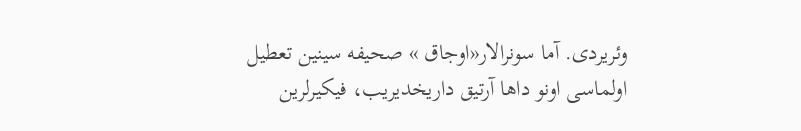وئریردی. آما سونرالار«اوجاق » صحیفه سینین تعطیل اولماسی اونو داها آرتیق داریخدیریب، فیکیرلرین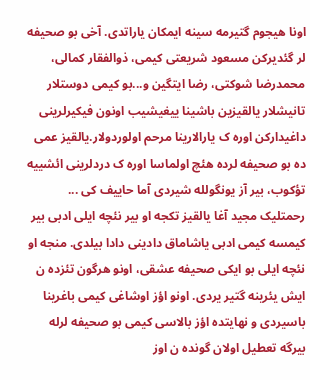اونا هیجوم گتیرمه سینه ایمکان یاراتدی. آخی بو صحیفه لر گئدیرکن مسعود شریعتی کیمی، ذوالفقار کمالی، محمدرضا شوکتی، رضا ایتگین و...بو کیمی دوستلار تانیشلار یالقیزین باشینا ییغیشیب اونون فیکیرلرینی داغیدارکن اوره ک یارالارینا مرحم اولوردولار.یالقیز عمی ده بو صحیفه لرده هئچ اولماسا اوره ک دردلرینی ائشییه تؤکوب، بیر آز یونگولله شیردی آما حاییف کی ...
رحمتلیک مجید آغا یالقیز تکجه او بیر نئچه ایلی ادبی بیر کیمسه کیمی ادبی یاشاماق دادینی دادا بیلدی. منجه او نئچه ایلی بو ایکی صحیفه عشقی، اونو هرگون تئزده ن ایش یئرینه گتیر یردی. اونو اؤز اوشاغی کیمی باغرینا باسیردی و نهایتده اؤز بالاسی کیمی بو صحیفه لرله بیرگه تعطیل اولان گونده ن اوز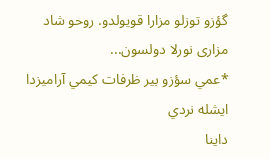گؤزو توزلو مزارا قویولدو. روحو شاد مزاری نورلا دولسون...
*عمي سؤزو بير ظرفات كيمي آراميزدا ايشله نردي
داينا